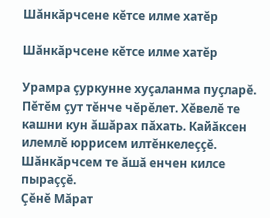Шăнкăрчсене кĕтсе илме хатĕр

Шăнкăрчсене кĕтсе илме хатĕр

Урамра çуркунне хуçаланма пуçларĕ. Пĕтĕм çут тĕнче чĕрĕлет. Хĕвелĕ те кашни кун ăшăрах пăхать. Кайăксен илемлĕ юррисем илтĕнкелеççĕ. Шăнкăрчсем те ăшă енчен килсе пыраççĕ.
Çĕнĕ Мăрат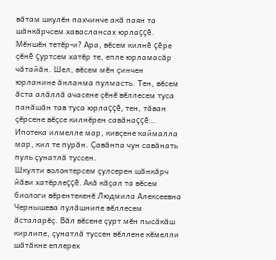вăтам шкулĕн пахчинче акă паян та шăнкăрчсем хаваслансах юрлаççĕ. Мĕншĕн тетĕр-и? Ара, вĕсем килнĕ çĕре çĕнĕ çуртсем хатĕр те, епле юрламасăр чăтайăн. Шел, вĕсем мĕн çинчен юрланине ăнланма пулмасть. Тен, вĕсем ăста алăллă ачасене çĕнĕ вĕллесем туса панăшăн тав туса юрлаççĕ, тен, тăван çĕрсене вĕçсе килнĕрен савăнаççĕ… Ипотека илмелле мар, кивçене каймалла мар, кил те пурăн. Çавăнпа чун савăнать пуль çунатлă туссен.
Шкулти волонтерсем çулсерен шăнкăрч йăви хатĕрлеççĕ. Акă кăçал та вĕсем биологи вĕрентекенĕ Людмила Алексеевна Чернышева пулăшнипе вĕллесем ăсталарĕç. Вăл вĕсене çурт мĕн пысăкăш кирлипе, çунатлă туссен вĕллене кĕмелли шăтăкне еплерех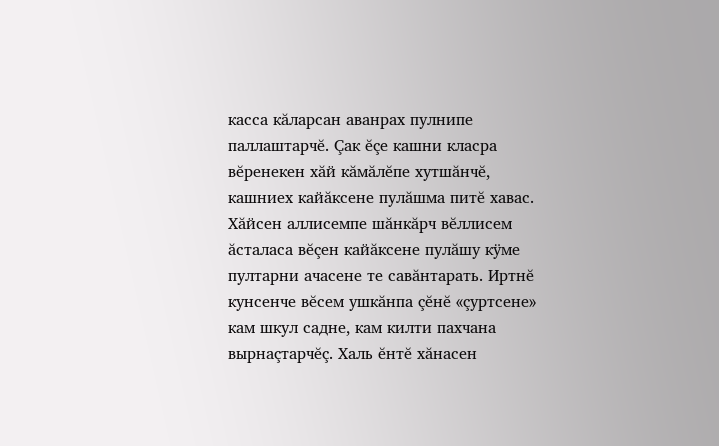касса кăларсан аванрах пулнипе паллаштарчĕ. Çак ĕçе кашни класра вĕренекен хăй кăмăлĕпе хутшăнчĕ, кашниех кайăксене пулăшма питĕ хавас. Хăйсен аллисемпе шăнкăрч вĕллисем ăсталаса вĕçен кайăксене пулăшу кÿме пултарни ачасене те савăнтарать. Иртнĕ кунсенче вĕсем ушкăнпа çĕнĕ «çуртсене» кам шкул садне, кам килти пахчана вырнаçтарчĕç. Халь ĕнтĕ хăнасен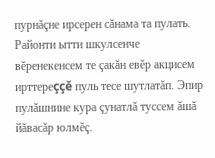пурнăçне ирсерен сăнама та пулать.
Районти ытти шкулсенче вĕренекенсем те çакăн евĕр акцисем ирттереççĕ пуль тесе шутлатăп. Эпир пулăшнине кура çунатлă туссем ăшă йăвасăр юлмĕç.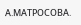А.МАТРОСОВА.